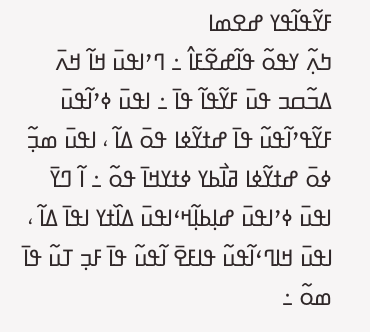ߓߌ߬ߟߊ߬ߟߌ ߝߐߘߊ
ߤߍ߲߬ ߌߟߋ߬ ߟߊ߬ߝߐ߬ߓߊ߮ ߸ ߣߴߊߟߎ߫ ߞߊ߬ ߞߍ߫ ߡߏ߬ߛߏ ߟߎ߫ ߓߌ߬ߟߊ߬ ߟߊ߫ ߸ ߊߟߎ߫ ߦߴߊ߬ߟߎ߫ ߓߌ߬ߟߴߊ߬ߟߎ߬ ߟߊ߫ ߝߙߌ߬ߦߊ ߟߋ߫ ߡߊ߬ ، ߊߟߎ߫ ߘߏ߲߬ ߦߋ߫ ߝߙߌ߬ߦߊ ߥߊ߯ߕߌ ߦߙߌߞߊ߫ ߟߋ߬ ߸ ߊ߬ ߣߌ߫ ߊߟߎ߫ ߦߴߊߟߎ߫ ߝߊ߲ߕߊ߲߬ߞߵߊߟߎ߫ ߡߊ߰ߙߌ ߊߟߊ߫ ߡߊ߬ ، ߊߟߎ߫ ߞߊߣߵߊ߬ߟߎ߬ ߟߊߓߐ߫ ߊ߬ߟߎ߬ ߟߊ߫ ߓߏ߲ ߠߎ߬ ߟߊ߫ ߘߋ߬ ߸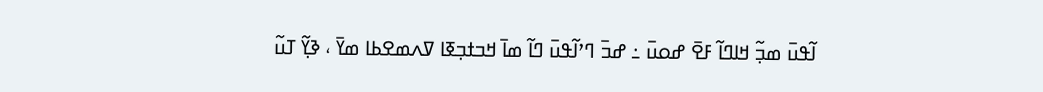ߊ߬ߟߎ߫ ߘߏ߲߬ ߞߊߣߊ߬ ߓߐ߫ ߝߋߎ߫ ߸ ߝߏ߫ ߣߴߊ߬ߟߎ߫ ߣߊ߬ ߘߊ߫ ߞߏߙߏ߲ߧߊ ߜߍߘߐߕߊ ߘߌ߫ ، ߢߌ߲߬ ߠߎ߬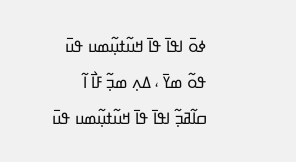ߦߋ߫ ߊߟߊ߫ ߟߊ߫ ߞߎ߬ߙߎ߲߬ߘߎ ߟߎ߫ ߟߋ߬ ߘߌ߫ ، ߡߍ߲ ߘߏ߲߬ ߓߊ߯ ߊ߬ ߛߊ߬ߥߏ߲߬ ߊߟߊ߫ ߟߊ߫ ߞߎ߬ߙߎ߲߬ߘߎ ߟߎ߫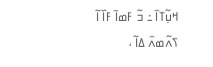ߞߎ߲߬ߠߊ߫ ߸ ߏ߬ ߓߘߊ߫ ߓߊ߰ ߊ߬ ߖߍ߬ߘߍ߫ ߡߊ߬ ،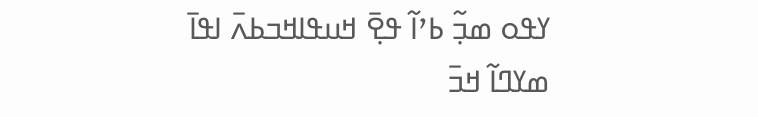ߌߟߋ ߘߏ߲߬ ߕߴߊ߬ ߟߐ߲߫ ߞߎߟߊߞߏߕߍ߫ ߊߟߊ߫ ߘߌߣߊ߬ ߞߏ߫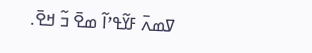ߜߘߍ߫ ߓߌ߬ߟߴߊ߬ ߘߐ߫ ߏ߬ ߞߐ߫.